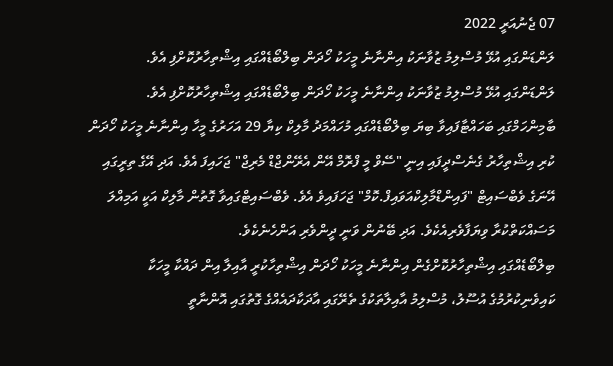07 ޖެނުއަރީ 2022
ލަންޑަންގައި އުޅޭ މުސްލިމު ޒުވާނަކު އިންނާނެ މީހަކު ހޯދަން ބިލްބޯޑެއްގައި އިޝްތިހާރުކޮށްފި އެވެ.
ލަންޑަންގައި އުޅޭ މުސްލިމު ޒުވާނަކު އިންނާނެ މީހަކު ހޯދަން ބިލްބޯޑެއްގައި އިޝްތިހާރުކޮށްފި އެވެ.
ބާމިންހަމްގައި ބަހައްޓާފައިވާ ބިޔަ ބިލްބޯޑެއްގައި މުހައްމަދު މާލިކް ކިޔާ 29 އަހަރުގެ މީހާ އިންނާނެ މީހަކު ހޯދަން ކުރި އިޝްތިހާރު ގެނެސްދީފައި އިނީ "ސޭވް މީ ފްރޮމް އޭން އެރޭންޖްޑް މެރިޖް" ޖަހައިފަ އެވެ. އަދި އޭގެ ތިރީގައި އޭނަގެ ވެބްސައިޓް "ފައިންޑްމާލިކްއަވައިފް.ކޮމް" ޖަހަފައިވެ އެވެ. ވެބްސައިޓްގައިވާ ގޮތުން މާލިކް އަކީ އަމިއްލަ މަސައްކަތްކުރާ ވިޔަފާވެރިއެކެވެ. އަދި ބޭނުން ވަނީ ދީންވެރި އަންހެނެކެވެ.
ބިލްބޯޑެއްގައި އިޝްތިހާރުކޮށްގެން އިންނާނެ މީހަކު ހޯދަން އިޝްތިހާކުރީ އާއިލާ އިން ދައްކާ މީހަކާ ކައިވެނިކުރުމުގެ އުސޫލު، މުސްލިމު އާއިލާތަކުގެ ތެރޭގައި އާދަކާދައެއްގެ ގޮތުގައި އޮންނާތީ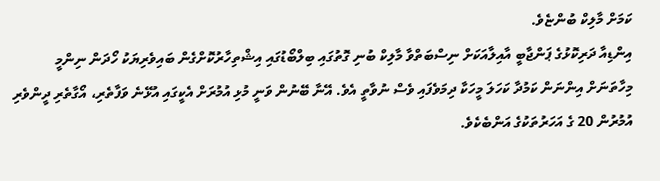ކަމަށް މާލިކް ބުންޏެވެ.
އިންޑިއާ ދަރިކޮޅުގެ ޕަންޖާބީ އާއިލާއަކަށް ނިސްބަތްވާ މާލިކް ބުނި ގޮތުގައި ބިލްބޯޑުގައި އިޝްތިހާރުކޮށްގެން ބައިވެރިޔަކު ހޯދަން ނިންމީ މިހާތަނަށް އިންނަން ކަމުދާ ކަހަލަ މީހަކާ ދިމަވެފައި ވެސް ނުވާތީ އެވެ. އޭނާ ބޭނުން ވަނީ މުޅި އުމުރަށް އެކީގައި އުޅޭނެ ވަފާތެރި، އޯގާތެރި ދީންވެރި އުމުރުން 20 ގެ އަހަރުތަކުގެ އަންބެކެވެ.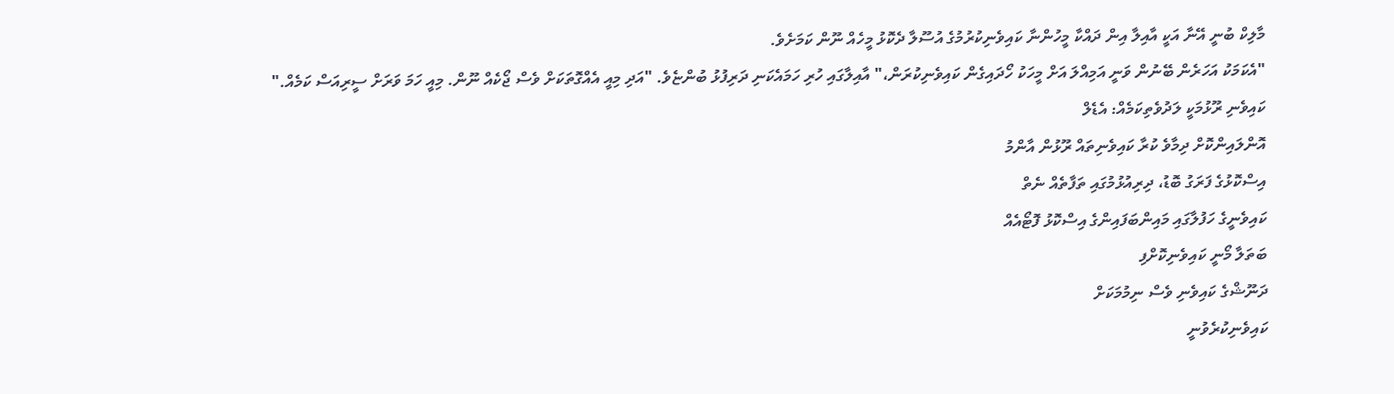މާލިކް ބުނީ އޭނާ އަކީ އާއިލާ އިން ދައްކާ މީހުންނާ ކައިވެނިކުރުމުގެ އުސޫލާ ދެކޮޅު މީހެއް ނޫން ކަމަށެވެ.
"އެކަމަކު އަހަރެން ބޭނުން ވަނީ އަމިއްލަ އަށް މީހަކު ހޯދައިގެން ކައިވެނިކުރަން،" އާއިލާގައި ހުރި ހަމައެކަނި ދަރިފުޅު ބުންޏެވެ. "އަދި މިއީ އެއްގޮތަކަށް ވެސް ޖޯކެއް ނޫން. މިއީ ހަމަ ވަރަށް ސީރިއަސް ކަމެއް."
ކައިވެނި ރޫޅުމަކީ ލަދުވެތިކަމެއް: އެޑެލް
އޮންލައިންކޮށް ދިމާވެ ކުރާ ކައިވެނިތައް ރޫޅުން އާންމު
އިސްކޮޅުގެ ފަރަގު ބޮޑު، ދިރިއުޅުމުގައި ތަފާތެއް ނެތް
ކައިވެނީގެ ހަފުލާގައި މައިންބަފައިންގެ އިސްކޮޅު ފޮޓޯއެއް
ބަތަލާ މޯނީ ކައިވެނިކޮށްފި
ދަނޫޝްގެ ކައިވެނި ވެސް ނިމުމަކަށް
ކައިވެނިކުރެވުނީ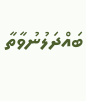ބައްދަލުނުވާތާ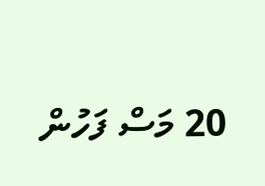20 މަސް ފަހުން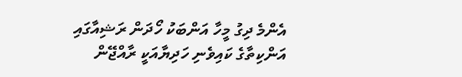އެންމެ ދިގު މީހާ އަންބަކު ހޯދަން ރަޝިއާގައި
އަންކިތާގެ ކައިވެނި ހަދިޔާއަކީ ރާއްޖޭން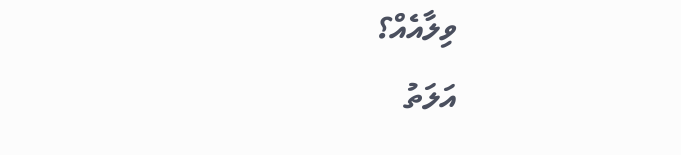ވިލާއެއް؟
އަލަތު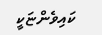ކައިވެންޏަކީ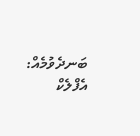ބަނދެވުމެއް: އެފްލެކް